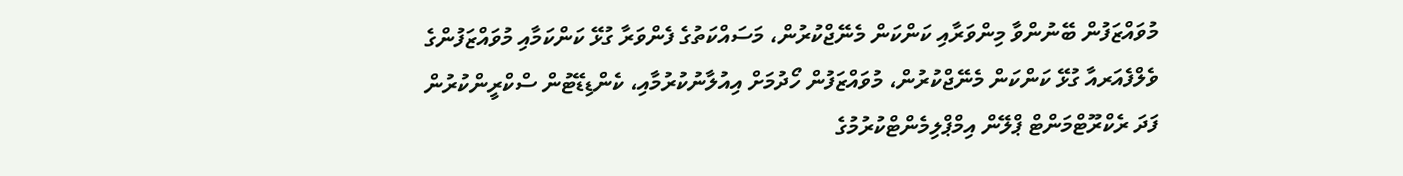މުވައްޒަފުން ބޭނުންވާ މިންވަރާއި ކަންކަން މެނޭޖްކުރުން، މަސައްކަތުގެ ފެންވަރާ ގުޅޭ ކަންކަމާއި މުވައްޒަފުންގެ ވެލްފެއަރއާ ގުޅޭ ކަންކަން މެނޭޖްކުރުން، މުވައްޒަފުން ހޯދުމަށް އިއުލާނުކުރުމާއި، ކެންޑިޑޭޓުން ސްކްރީންކުރުން ފަދަ ރެކްރޫޓްމަންޓް ޕްލޭން އިމްޕްލިމެންޓްކުރުމުގެ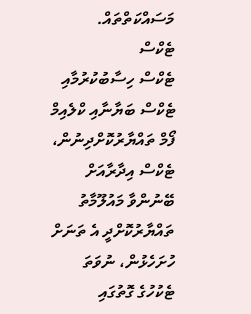މަސައްކަތްތައް.
ޓެކްސް
ޓެކްސް ހިސާބުކުރުމާއި ޓެކްސް ބަޔާނާއި ކްލެއިމް ފޯމް ތައްޔާރުކޮށްދިނުން، ޓެކްސް އިދާރާއަށް ބޭނުންވާ މައުލޫމާތު ތައްޔާރުކޮށްދީ އެ ތަނަށް ހުށަހެޅުން، ނުވަތަ ޓެކުހުގެ ގޮތުގައި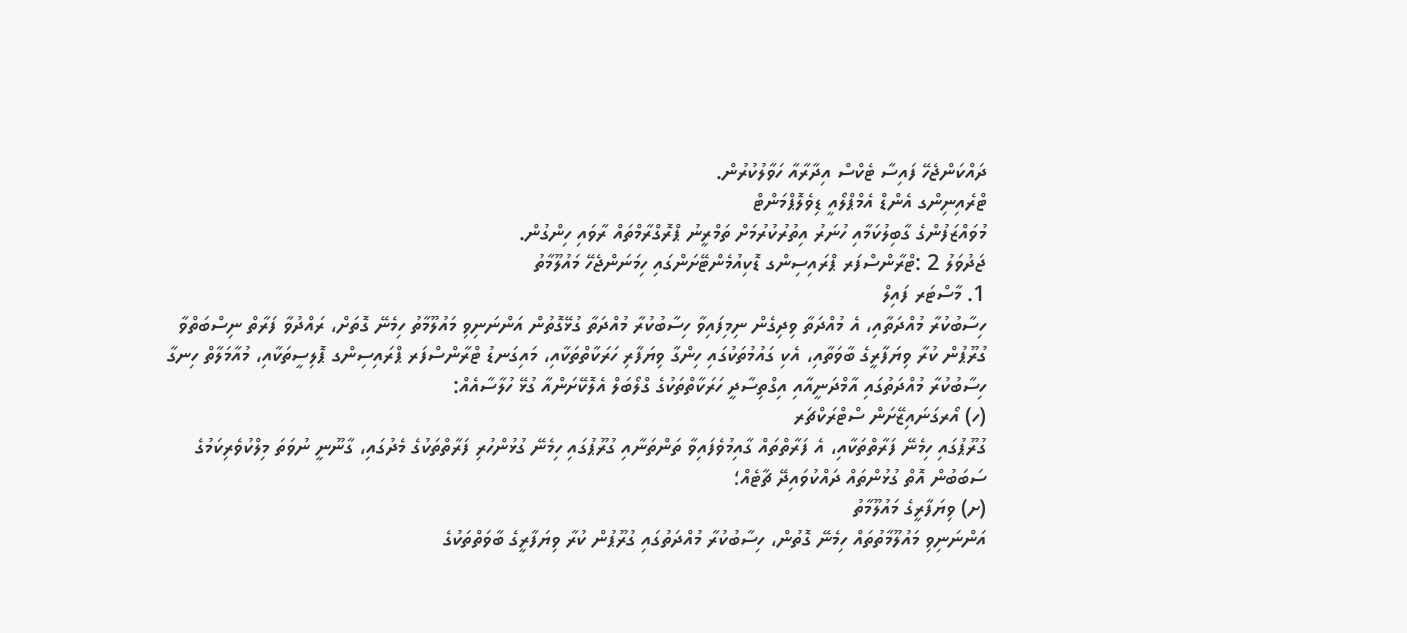ދައްކަންޖެހޭ ފައިސާ ޓެކްސް އިދާރާއާ ހަވާލުކުރުން.
ޓްރެއިނިންގ އެންޑް އެމްޕްލޯއީ ޑިވެލޮޕްމަންޓް
މުވައްޒަފުންގެ ގާބިލުކަމާއި ހުނަރު އިތުރުކުރުމަށް ތަމްރީނު ޕްރޮގްރާމްތައް ރާވައި ހިންގުން.
ޖަދުވަލު 2 :ޓްރާންސްފަރ ޕްރައިސިންގ ޑޮކިއުމެންޓޭށަންގައި ހިމަނަންޖެހޭ މައުލޫމާތު
1. މާސްޓަރ ފައިލް
ހިސާބުކުރާ މުއްދަތާއި، އެ މުއްދަތާ ވިދިގެން ނިމިފައިވާ ހިސާބުކުރާ މުއްދަތާ ގުޅޭގޮތުން އަންނަނިވި މައުލޫމާތު ހިމެނޭ ގޮތަށް، ރައްދުވާ ފަރާތް ނިސްބަތްވާ ގުރޫޕުން ކުރާ ވިޔަފާރީގެ ބާވަތާއި، އެކި ގައުމުތަކުގައި ހިންގާ ވިޔަފާރި ހަރަކާތްތަކާއި، މައިގަނޑު ޓްރާންސްފަރ ޕްރައިސިންގ ޕޮލިސީތަކާއި، މުއާމަލާތް ހިނގާ ހިސާބުކުރާ މުއްދަތުގައި އާމްދަނީއާއި އިގްތިސާދީ ހަރަކާތްތަކުގެ ގްލޯބަލް އެލޮކޭށަންއާ ގުޅޭ ހުލާސާއެއް:
(ހ) އޯރގަނައިޒޭށަން ސްޓްރަކްޗަރ
ގުރޫޕުގައި ހިމެނޭ ފަރާތްތަކާއި، އެ ފަރާތްތައް ގާއިމުވެފައިވާ ތަންތަނާއި ގުރޫޕުގައި ހިމެނޭ ގުޅުންހުރި ފަރާތްތަކުގެ މެދުގައި، ގާނޫނީ ނުވަތަ މިލްކުވެރިކަމުގެ ސަބަބުން އޮތް ގުޅުންތައް ދައްކުވައިދޭ ޗާޓެއް؛
(ށ) ވިޔަފާރީގެ މައުލޫމާތު
އަންނަނިވި މައުލޫމާތުތައް ހިމެނޭ ގޮތުން، ހިސާބުކުރާ މުއްދަތުގައި ގުރޫޕުން ކުރާ ވިޔަފާރީގެ ބާވަތްތަކުގެ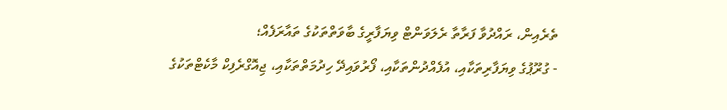ތެރެއިން، ރައްދުވާ ފަރާތާ ރެލަވަންޓް ވިޔަފާރީގެ ބާވަތްތަކުގެ ތައާރަފެއް؛
- ގުރޫޕުގެ ވިޔަފާރިތަކާއި، އުފެއްދުންތަކާއި، ފޯރުވައިދޭ ހިދުމަތްތަކާއި، ޖިއޮގްރެފިކް މާކެޓްތަކުގެ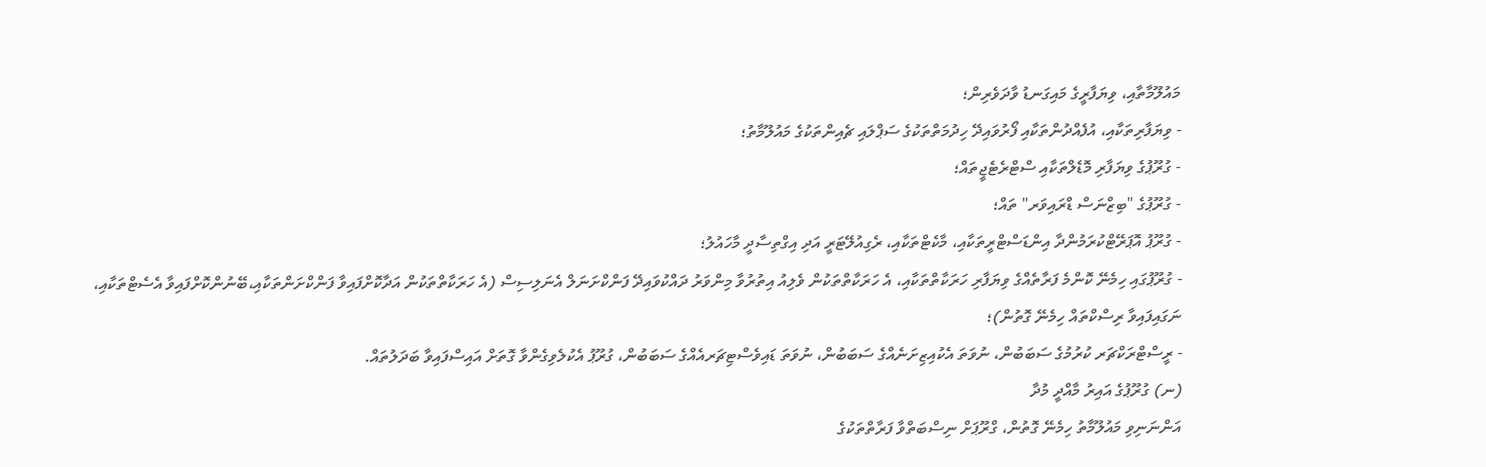މައުލޫމާތާއި، ވިޔަފާރީގެ މައިގަނޑު ވާދަވެރިން؛
- ވިޔަފާރިތަކާއި، އުފެއްދުންތަކާއި ފޯރުވައިދޭ ހިދުމަތްތަކުގެ ސަޕްލައި ޗެއިންތަކުގެ މައުލޫމާތު؛
- ގުރޫޕުގެ ވިޔަފާރި މޮޑެލްތަކާއި ސްޓްރެޓެޖީތައް؛
- ގުރޫޕުގެ "ބިޒްނަސް ޑްރައިވަރ" ތައް؛
- ގުރޫޕު އޮޕަރޭޓްކުރަމުންދާ އިންޑަސްޓްރީތަކާއި، މާކެޓްތަކާއި، ރެގިއުލޭޓަރީ އަދި އިގްތިސާދީ މާހައުލު؛
- ގުރޫޕުގައި ހިމެނޭ ކޮންމެ ފަރާތެއްގެ ވިޔަފާރި ހަރަކާތްތަކާއި، އެ ހަރަކާތްތަކުން ވެލިއު އިތުރުވާ މިންވަރު ދައްކުވައިދޭ ފަންކްށަނަލް އެނަލިސިސް (އެ ހަރަކާތްތަކުން އަދާކޮށްފައިވާ ފަންކްށަންތަކާއި،ބޭނުންކޮށްފައިވާ އެސެޓްތަކާއި، ނަގައިފައިވާ ރިސްކްތައް ހިމެނޭ ގޮތުން)؛
- ރީސްޓްރަކްޗަރ ކުރުމުގެ ސަބަބުން، ނުވަތަ އެކުއިޒިށަނެއްގެ ސަބަބުން، ނުވަތަ ޑައިވެސްޓިޗަރއެއްގެ ސަބަބުން، ގުރޫޕު އެކުލެވިގެންވާ ގޮތަށް އައިސްފައިވާ ބަދަލުތައް.
(ނ) ގުރޫޕުގެ އައިރު މާއްދީ މުދާ
އަންނަނިވި މައުލޫމާތު ހިމެނޭ ގޮތުން، ގްރޫޕަށް ނިސްބަތްވާ ފަރާތްތަކުގެ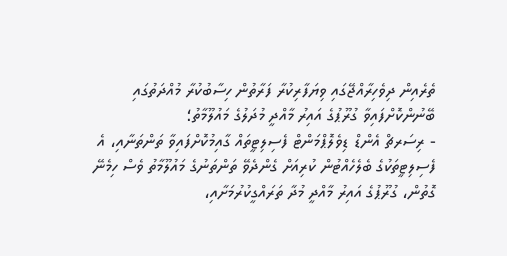ތެރެއިން ދިވެހިރާއްޖޭގައި ވިޔަފާރިކުރާ ފަރާތުން ހިސާބުކުރާ މުއްދަތުގައި ބޭނުންކޮށްފައިވާ ގުރޫޕުގެ އައިރު މާއްދީ މުދަލުގެ މައުލޫމާތު؛
- ރިސަރޗް އެންޑް ޑިވެލޮޕްމަންޓް ފެސިލިޓީތައް ގާއިމުކޮށްފައިވާ ތަންތަނާއި، އެ ފެސިލިޓީތަކުގެ ބެލެހެއްޓުން ކުރިއަށް ގެންދެވޭ ތަންތަނުގެ މައުލޫމާތު ވެސް ހިމެނޭ ގޮތުން، ގުރޫޕުގެ އައިރު މާއްދީ މުދާ ތަރައްގީކުރުމަށާއި،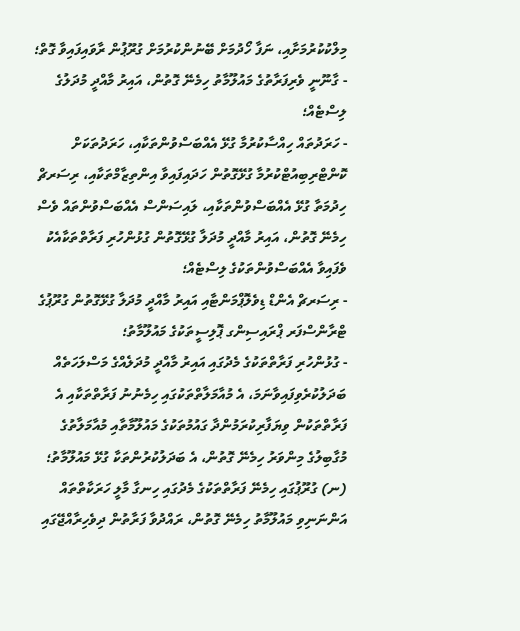މިލްކުކުރުމަށާއި، ނަފާ ހޯދުމަށް ބޭނުންކުރުމަށް ގުރޫޕުން ރާވައިފައިވާ ގޮތް؛
- ގާނޫނީ ވެރިފަރާތުގެ މައުލޫމާތު ހިމެނޭ ގޮތުން، އައިރު މާއްދީ މުދަލުގެ ލިސްޓެއް؛
- ހަރަދުތައް ހިއްސާކުރުމާ ގުޅޭ އެއްބަސްވުންތަކާއި، ހަރަދުތަކަށް ކޮންޓްރިބިއުޓްކުރުމާ ގުޅޭގޮތުން ހަދައިފައިވާ އިންތިޒާމްތަކާއި، ރިސަރޗް ހިދުމަތާ ގުޅޭ އެއްބަސްވުންތަކާއި، ލައިސަންސް އެއްބަސްވުންތައް ވެސް ހިމެނޭ ގޮތުން، އައިރު މާއްދީ މުދަލާ ގުޅޭގޮތުން ގުޅުންހުރި ފަރާތްތަކާއެކު ވެފައިވާ އެއްބަސްވުންތަކުގެ ލިސްޓެއް؛
- ރިސަރޗް އެންޑް ޑިވެލޮޕްމަންޓާއި އައިރު މާއްދީ މުދަލާ ގުޅޭގޮތުން ގުރޫޕުގެ ޓްރާންސްފަރ ޕްރައިސިންގ ޕޮލިސީތަކުގެ މައުލޫމާތު؛
- ގުޅުންހުރި ފަރާތްތަކުގެ މެދުގައި އައިރު މާއްދީ މުދަލެއްގެ މަސްލަހަތެއް ބަދަލުކުރެވިފައިވާނަމަ، އެ މުއާމަލާތްތަކުގައި ހިމެނުނު ފަރާތްތަކާއި އެ ފަރާތްތަކުން ވިޔަފާރިކުރަމުންދާ ގައުމުތަކުގެ މައުލޫމާތާއި މުއާމަލާތުގެ މުގާބިލުގެ މިންވަރު ހިމެނޭ ގޮތުން، އެ ބަދަލުކުރުންތަކާ ގުޅޭ މައުލޫމާތު؛
(ނ) ގުރޫޕުގައި ހިމެނޭ ފަރާތްތަކުގެ މެދުގައި ހިނގާ މާލީ ހަރަކާތްތައް
އަންނަނިވި މައުލޫމާތު ހިމެނޭ ގޮތުން، ރައްދުވާ ފަރާތުން ދިވެހިރާއްޖޭގައި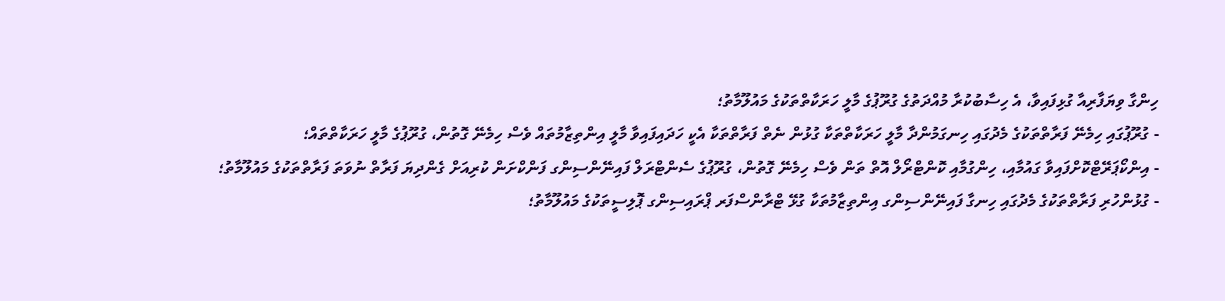ހިންގާ ވިޔަފާރިއާ ގުޅިފައިވާ، އެ ހިސާބުކުރާ މުއްދަތުގެ ގުރޫޕުގެ މާލީ ހަރަކާތްތަކުގެ މައުލޫމާތު؛
- ގުރޫޕުގައި ހިމެނޭ ފަރާތްތަކުގެ މެދުގައި ހިނގަމުންދާ މާލީ ހަރަކާތްތަކާ ގުޅުން ނެތް ފަރާތްތަކާ އެކީ ހަދައިފައިވާ މާލީ އިންތިޒާމުތައް ވެސް ހިމެނޭ ގޮތުން، ގުރޫޕުގެ މާލީ ހަރަކާތްތައް؛
- އިންކޯޕަރޭޓްކޮށްފައިވާ ގައުމާއި، ހިންގުމާއި ކޮންޓްރޯލް އޮތް ތަން ވެސް ހިމެނޭ ގޮތުން، ގުރޫޕުގެ ސެންޓްރަލް ފައިނޭންސިންގ ފަންކްށަން ކުރިއަށް ގެންދިޔަ ފަރާތް ނުވަތަ ފަރާތްތަކުގެ މައުލޫމާތު؛
- ގުޅުންހުރި ފަރާތްތަކުގެ މެދުގައި ހިނގާ ފައިނޭންސިންގ އިންތިޒާމުތަކާ ގުޅޭ ޓްރާންސްފަރ ޕްރައިސިންގ ޕޮލިސީތަކުގެ މައުލޫމާތު؛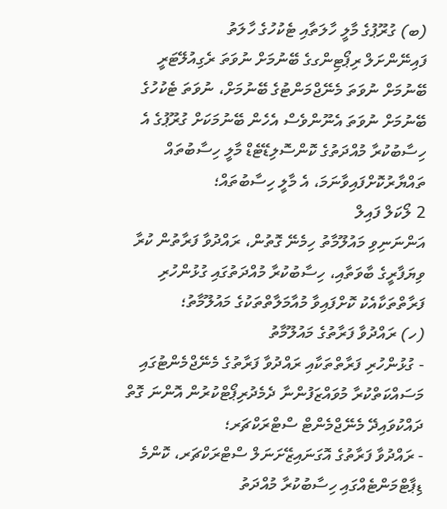(ބ) ގުރޫޕުގެ މާލީ ހާލަތާއި ޓެކުހުގެ ހާލަތު
ފައިނޭންށަލް ރިޕޯޓިންގގެ ބޭނުމަށް ނުވަތަ ރެގިއުލޭޓަރީ ބޭނުމަށް ނުވަތަ މެނޭޖްމަންޓުގެ ބޭނުމަށް، ނުވަތަ ޓެކުހުގެ ބޭނުމަށް ނުވަތަ އެނޫންވެސް އެހެން ބޭނުމަކަށް ގުރޫޕުގެ އެ ހިސާބުކުރާ މުއްދަތުގެ ކޮންސޮލިޑޭޓެޑް މާލީ ހިސާބުތައް ތައްޔާރުކޮށްފައިވާނަމަ، އެ މާލީ ހިސާބުތައް؛
2 ލޯކަލް ފައިލް
އަންނަނިވި މައުލޫމާތު ހިމެނޭ ގޮތުން، ރައްދުވާ ފަރާތުން ކުރާ ވިޔަފާރީގެ ބާވަތާއި، ހިސާބުކުރާ މުއްދަތުގައި ގުޅުންހުރި ފަރާތްތަކާއެކު ކޮށްފައިވާ މުއާމަލާތްތަކުގެ މައުލޫމާތު؛
(ހ) ރައްދުވާ ފަރާތުގެ މައުލޫމާތު
- ގުޅުންހުރި ފަރާތްތަކާއި ރައްދުވާ ފަރާތުގެ މެނޭޖްމެންޓުގައި މަސައްކަތްކުރާ މުވައްޒަފުންނާ ދެމެދުރިޕޯޓްކުރުން އޮންނަ ގޮތް ދައްކުވައިދޭ މެނޭޖްމެންޓް ސްޓްރަކްޗަރ؛
- ރައްދުވާ ފަރާތުގެ އޮގަނައިޒޭށަނަލް ސްޓްރަކްޗަރ، ކޮންމެ ޑިޕާޓްމަންޓެއްގައި ހިސާބުކުރާ މުއްދަތު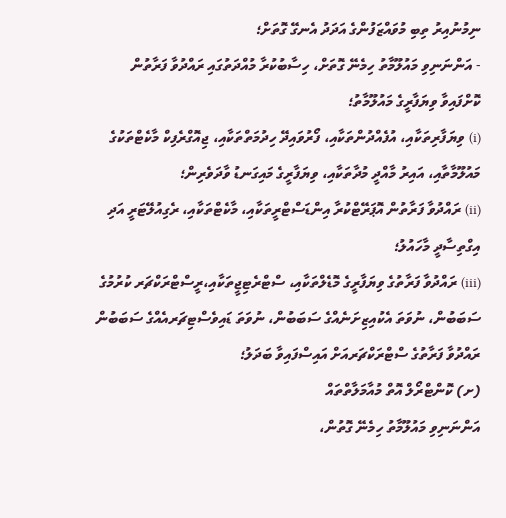ނިމުނުއިރު ތިބި މުވައްޒަފުންގެ އަދަދު އެނގޭ ގޮތަށް؛
- އަންނަނިވި މައުލޫމާތު ހިމެނޭ ގޮތަށް، ހިސާބުކުރާ މުއްދަތުގައި ރައްދުވާ ފަރާތުން ކޮށްފައިވާ ވިޔަފާރީގެ މައުލޫމާތު؛
(i) ވިޔަފާރިތަކާއި، އުފެއްދުންތަކާއި، ފޯރުވައިދޭ ހިދުމަތްތަކާއި، ޖިއޮގްރެފިކް މާކެޓްތަކުގެ މައުލޫމާތާއި، އައިރު މާއްދީ މުދާތަކާއި، ވިޔަފާރީގެ މައިގަނޑު ވާދަވެރިން؛
(ii) ރައްދުވާ ފަރާތުން އޮޕަރޭޓްކުރާ އިންޑަސްޓްރީތަކާއި، މާކެޓްތަކާއި، ރެގިއުލޭޓަރީ އަދި އިގްތިސާދީ މާހައުލު؛
(iii) ރައްދުވާ ފަރާތުގެ ވިޔަފާރީގެ މޮޑެލްތަކާއި، ސްޓްރެޓިޖީތަކާއި،ރީސްޓްރަކްޗަރ ކުރުމުގެ ސަބަބުން، ނުވަތަ އެކުއިޒިށަނެއްގެ ސަބަބުން، ނުވަތަ ޑައިވެސްޓިޗަރއެއްގެ ސަބަބުން ރައްދުވާ ފަރާތުގެ ސްޓްރަކްޗަރއަށް އައިސްފައިވާ ބަދަލު؛
(ށ) ކޮންޓްރޯލް އޮތް މުއާމަލާތްތައް
އަންނަނިވި މައުލޫމާތު ހިމެނޭ ގޮތުން،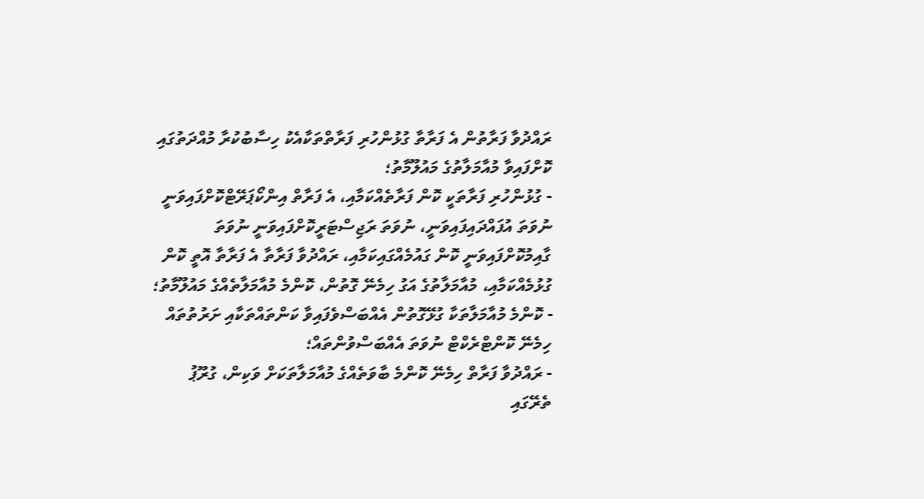ރައްދުވާ ފަރާތުން އެ ފަރާތާ ގުޅުންހުރި ފަރާތްތަކާއެކު ހިސާބުކުރާ މުއްދަތުގައި ކޮށްފައިވާ މުއާމަލާތުގެ މައުލޫމާތު؛
- ގުޅުންހުރި ފަރާތަކީ ކޮން ފަރާތެއްކަމާއި، އެ ފަރާތް އިންކޯޕަރޭޓްކޮށްފައިވަނީ ނުވަތަ އުފައްދައިފައިވަނީ، ނުވަތަ ރަޖިސްޓަރީކޮށްފައިވަނީ ނުވަތަ ގާއިމުކޮށްފައިވަނީ ކޮން ގައުމެއްގައިކަމާއި، ރައްދުވާ ފަރާތާ އެ ފަރާތާ އޮތީ ކޮން ގުޅުމެއްކަމާއި، މުއާމަލާތުގެ އަގު ހިމެނޭ ގޮތުން، ކޮންމެ މުއާމަލާތެއްގެ މައުލޫމާތު؛
- ކޮންމެ މުއާމަލާތަކާ ގުޅޭގޮތުން އެއްބަސްވެފައިވާ ކަންތައްތަކާއި ށަރުތުތައް ހިމެނޭ ކޮންޓްރެކްޓް ނުވަތަ އެއްބަސްވުންތައް؛
- ރައްދުވާ ފަރާތް ހިމެނޭ ކޮންމެ ބާވަތެއްގެ މުއާމަލާތަކަށް ވަކިން، ގުރޫޕު
ތެރޭގައި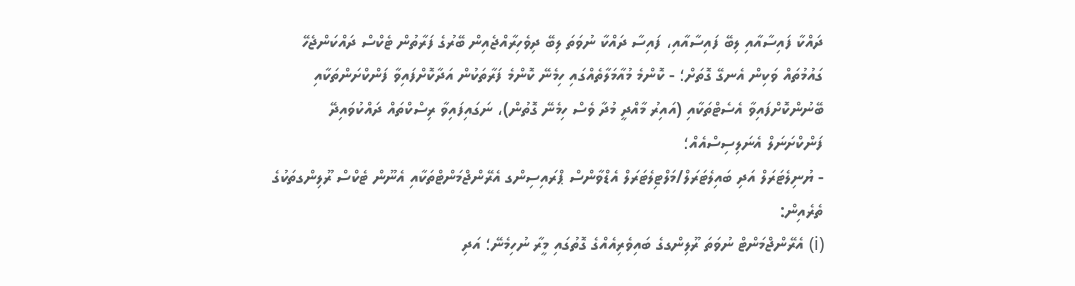ދައްކާ ފައިސާއާއި ލިބޭ ފައިސާއާއި، ފައިސާ ދައްކާ ނުވަތަ ލިބޭ ދިވެހިރާއްޖެއިން ބޭރުގެ ފަރާތުން ޓެކްސް ދައްކަންޖެހޭ ގައުމުތައް ވަކިން އެނގޭ ގޮތަށް؛ - ކޮންމެ މުއާމަލާތެއްގައި ހިމެނޭ ކޮންމެ ފަރާތަކުން އަދާކޮށްފައިވާ ފަންކްށަންތަކާއި ބޭނުންކޮށްފައިވާ އެސެޓްތަކާއި (އައިރު މާއްދީ މުދާ ވެސް ހިމެނޭ ގޮތުން)، ނަގައިފައިވާ ރިސްކްތައް ދައްކުވައިދޭ ފަންކްށަނަލް އެނަލިސިސްއެއް؛
- ޔުނިލެޓަރަލް އަދި ބައިލެޓަރަލް/މަލްޓިލެޓަރަލް އެޑްވާންސް ޕްރައިސިންގ އެރޭންޖްމަންޓްތަކާއި އެނޫން ޓެކްސް ރޫލިންގތަކުގެ ތެރެއިން:
(i) އެރޭންޖްމަންޓް ނުވަތަ ރޫލިންގގެ ބައިވެރިއެއްގެ ގޮތުގައި މީރާ ނުހިމެނޭ؛ އަދި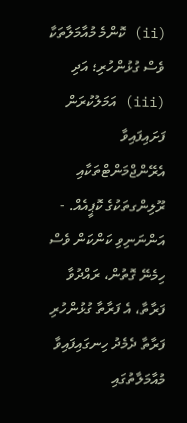(ii) ކޮންމެ މުއާމަލާތަކާ ވެސް ގުޅުންހުރި؛ އަދި
(iii) އަމަލުކުރަން ފަށައިފައިވާ އެރޭންޖްމަންޓްތަކާއި ރޫލިންގތަކުގެ ކޮޕީއެއް. - އަންނަނިވި ކަންކަން ވެސް ހިމެނޭ ގޮތުން، ރައްދުވާ ފަރާތާ، އެ ފަރާތާ ގުޅުންހުރި ފަރާތާ ދެމެދު ހިނގައިފައިވާ މުއާމަލާތުގައި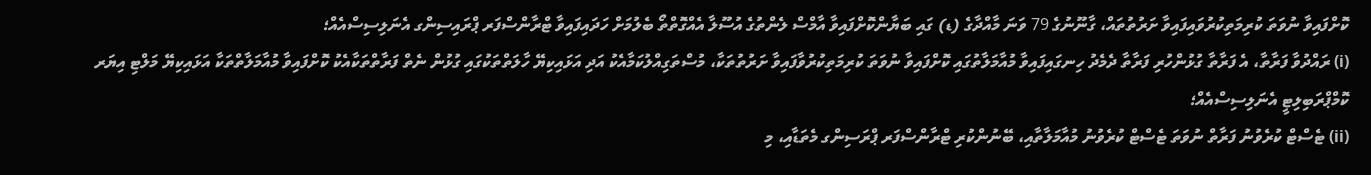ކޮށްފައިވާ ނުވަތަ ކުރިމަތިކުރުވައިފައިވާ ށަރުތުތައް، ގާނޫނުގެ 79 ވަނަ މާއްދާގެ (ޑ) ގައި ބަޔާންކޮށްފައިވާ އާމްސް ލެންތުގެ އުސޫލާ އެއްގޮތްތޯ ބެލުމަށް ހަދައިފައިވާ ޓްރާންސްފަރ ޕްރައިސިންގ އެނަލިސިސްއެއް؛
(i) ރައްދުވާ ފަރާތާ، އެ ފަރާތާ ގުޅުންހުރި ފަރާތާ ދެމެދު ހިނގައިފައިވާ މުއާމަލާތުގައި ކޮށްފައިވާ ނުވަތަ ކުރިމަތިކުރުވާފައިވާ ށަރުތުތަކާ، މުސްތަގިއްލުކަމާއެކު އަދި އަޅައިކިޔޭ ހާލަތްތަކުގައި ގުޅުން ނެތް ފަރާތްތަކާއެކު ކޮށްފައިވާ މުއާމަލާތްތަކާ އަޅައިކިޔޭ މަލްޓި އިޔަރ ކޮމްޕްރަބިލިޓީ އެނަލިސިސްއެއް؛
(ii) ޓެސްޓް ކުރެވުނު ފަރާތް ނުވަތަ ޓެސްޓް ކުރެވުނު މުއާމަލާތާއި، ބޭނުންކުރި ޓްރާންސްފަރ ޕްރަސިންގ މެތަޑާއި، މި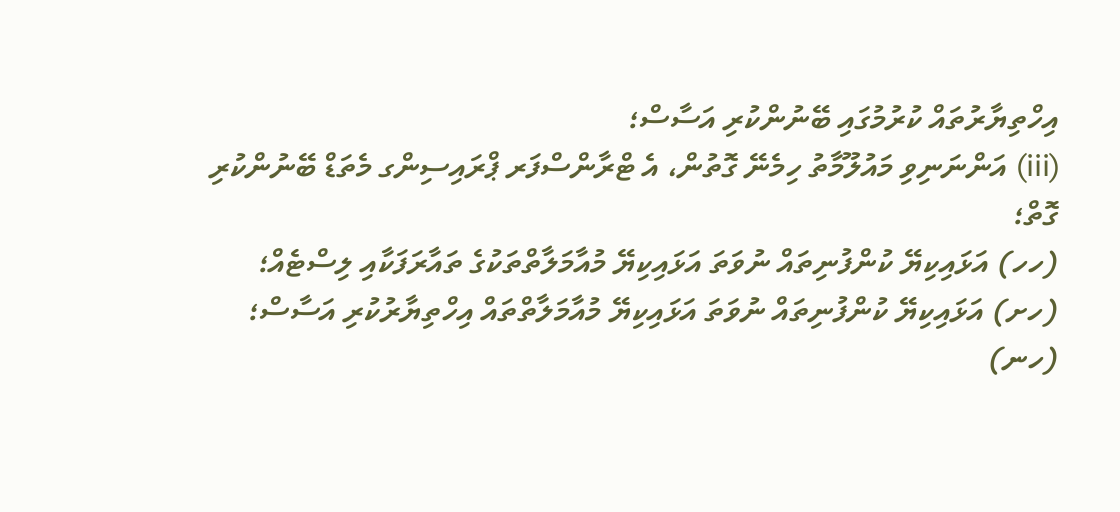އިހްތިޔާރުތައް ކުރުމުގައި ބޭނުންކުރި އަސާސް؛
(iii) އަންނަނިވި މައުލޫމާތު ހިމެނޭ ގޮތުން، އެ ޓްރާންސްފަރ ޕްރައިސިންގ މެތަޑް ބޭނުންކުރި ގޮތް؛
(ހހ) އަޅައިކިޔޭ ކުންފުނިތައް ނުވަތަ އަޅައިކިޔޭ މުއާމަލާތްތަކުގެ ތައާރަފަކާއި ލިސްޓެއް؛
(ހށ) އަޅައިކިޔޭ ކުންފުނިތައް ނުވަތަ އަޅައިކިޔޭ މުއާމަލާތްތައް އިހްތިޔާރުކުރި އަސާސް؛
(ހނ)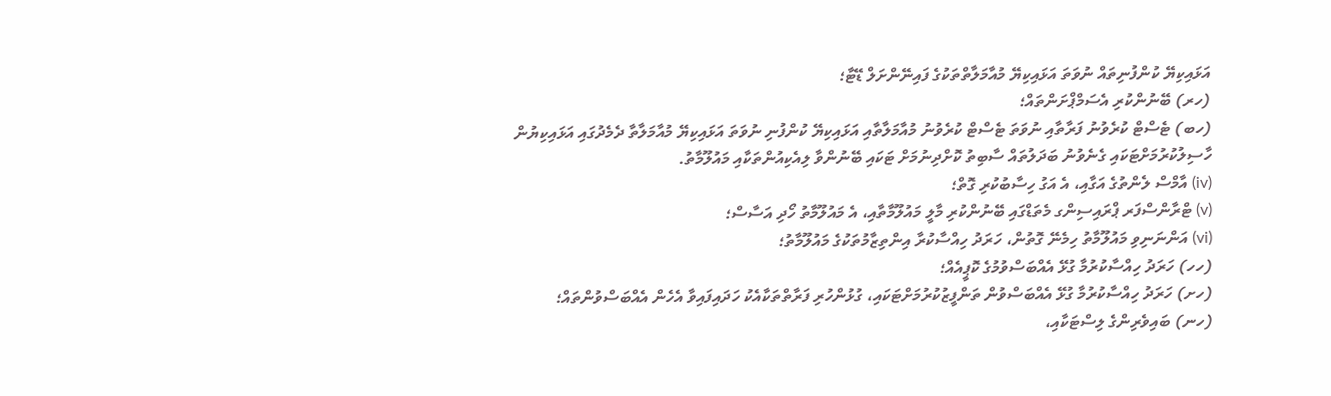އަޅައިކިޔޭ ކުންފުނިތައް ނުވަތަ އަޅައިކިޔޭ މުއާމަލާތްތަކުގެ ފައިނޭންށަލް ޑޭޓާ؛
(ހރ) ބޭނުންކުރި އެސަމްޕްށަންތައް؛
(ހބ) ޓެސްޓް ކުރެވުނު ފަރާތާއި ނުވަތަ ޓެސްޓް ކުރެވުނު މުއާމަލާތާއި އަޅައިކިޔޭ ކުންފުނި ނުވަތަ އަޅައިކިޔޭ މުއާމަލާތާ ދެމެދުގައި އަޅައިކިޔުން ހާސިލުކުރުމަށްޓަކައި ގެނެވުނު ބަދަލުތައް ސާބިތު ކޮށްދިނުމަށް ޓަކައި ބޭނުންވާ ލިއެކިއުންތަކާއި މައުލޫމާތު.
(iv) އާމްސް ލެންތުގެ އަގާއި، އެ އަގު ހިސާބުކުރި ގޮތް؛
(v) ޓްރާންސްފަރ ޕްރައިސިންގ މެތަޑްގައި ބޭނުންކުރި މާލީ މައުލޫމާތާއި، އެ މައުލޫމާތު ހޯދި އަސާސް؛
(vi) އަންނަނިވި މައުލޫމާތު ހިމެނޭ ގޮތުން، ހަރަދު ހިއްސާކުރާ އިންތިޒާމުތަކުގެ މައުލޫމާތު؛
(ހހ) ހަރަދު ހިއްސާކުރުމާ ގުޅޭ އެއްބަސްވުމުގެ ކޮޕީއެއް؛
(ހށ) ހަރަދު ހިއްސާކުރުމާ ގުޅޭ އެއްބަސްވުން ތަންފީޒުކުރުމަށްޓަކައި، ގުޅުންހުރި ފަރާތްތަކާއެކު ހަދައިފައިވާ އެހެން އެއްބަސްވުންތައް؛
(ހނ) ބައިވެރިންގެ ލިސްޓަކާއި،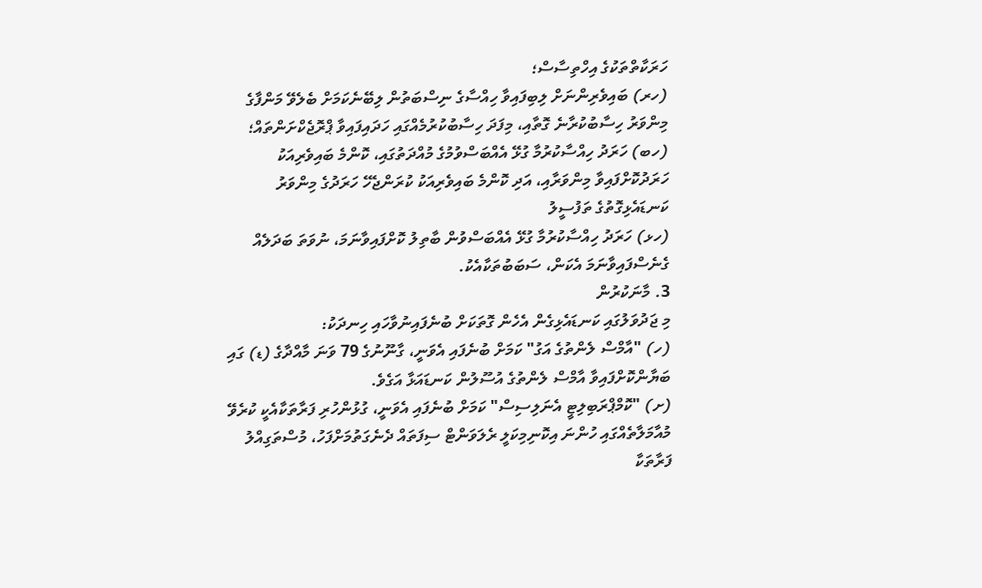ހަރަކާތްތަކުގެ އިހްތިސާސް؛
(ހރ) ބައިވެރިންނަށް ލިބިފައިވާ ހިއްސާގެ ނިސްބަތުން ލިބޭނެކަމަށް ބެލެވޭ މަންފާގެ މިންވަރު ހިސާބުކުރާނެ ގޮތާއި، މިފަދަ ހިސާބުކުރުމެއްގައި ހަދައިފައިވާ ޕްރޮޖެކްށަންތައް؛
(ހބ) ހަރަދު ހިއްސާކުރުމާ ގުޅޭ އެއްބަސްވުމުގެ މުއްދަތުގައި، ކޮންމެ ބައިވެރިއަކު ހަރަދުކޮށްފައިވާ މިންވަރާއި، އަދި ކޮންމެ ބައިވެރިއަކު ކުރަންޖެހޭ ހަރަދުގެ މިންވަރު ކަނޑައެޅިގޮތުގެ ތަފުސީލު
(ހޅ) ހަރަދު ހިއްސާކުރުމާ ގުޅޭ އެއްބަސްވުން ބާތިލު ކޮށްފައިވާނަމަ، ނުވަތަ ބަދަލެއް ގެނެސްފައިވާނަމަ އެކަން، ސަބަބުތަކާއެކު.
3. މާނަކުރުން
މި ޖަދުވަލުގައި ކަނޑައެޅިގެން އެހެން ގޮތަކަށް ބުނެފައިނުވާހައި ހިނދަކު:
(ހ) "އާމްސް ލެންތުގެ އަގު" ކަމަށް ބުނެފައި އެވަނީ، ގާނޫނުގެ 79 ވަނަ މާއްދާގެ (ޑ) ގައި ބަޔާންކޮށްފައިވާ އާމްސް ލެންތުގެ އުސޫލުން ކަނޑައަޅާ އަގެވެ.
(ށ) "ކޮމްޕްރަބިލިޓީ އެނަލިސިސް" ކަމަށް ބުނެފައި އެވަނީ، ގުޅުންހުރި ފަރާތަކާއެކީ ކުރެވޭ މުއާމަލާތެއްގައި ހުންނަ އިކޮނިމިކަލީ ރެލަވަންޓް ސިފަތައް ދެނެގަތުމަށްފަހު، މުސްތަގިއްލު ފަރާތަކާ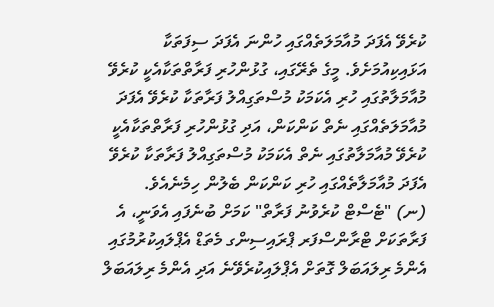ކުރެވޭ އެފަދަ މުއާމަލަތެއްގައި ހުންނަ އެފަދަ ސިފަތަކާ އަޅައިކިއުމަށެވެ. މީގެ ތެރޭގައި، ގުޅުންހުރި ފަރާތްތަކާއެކީ ކުރެވޭ މުއާމަލާތުގައި ހުރި އެކަމަކު މުސްތަގިއްލު ފަރާތަކާ ކުރެވޭ އެފަދަ މުއާމަލަތެއްގައި ނެތް ކަންކަން، އަދި ގުޅުންހުރި ފަރާތްތަކާއެކީ ކުރެވޭ މުއާމަލާތުގައި ނެތް އެކަމަކު މުސްތަގިއްލު ފަރާތަކާ ކުރެވޭ އެފަދަ މުއާމަލާތެއްގައި ހުރި ކަންކަން ބެލުން ހިމެނެއެވެ.
(ނ) "ޓެސްޓް ކުރެވުނު ފަރާތް" ކަމަށް ބުނެފައި އެވަނީ، އެ ފަރާތަކަށް ޓްރާންސްފަރ ޕްރައިސިންގ މެތަޑް އެޕްލައިކުރުމުގައި އެންމެ ރިލައަބަލް ގޮތަށް އެޕްލައިކުރެވޭނެ އަދި އެންމެ ރިލައަބަލް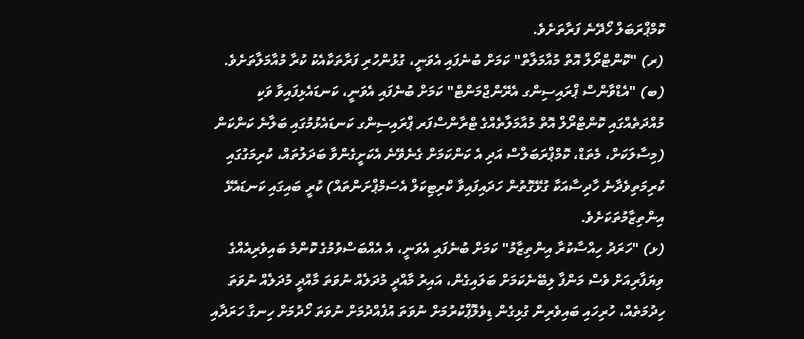ކޮމްޕްރަބަލް ހޯދޭނެ ފަރާތަށެވެ.
(ރ) "ކޮންޓްރޯލް އޮތް މުއާމަލާތް" ކަމަށް ބުނެފައި އެވަނީ، ގުޅުންހުރި ފަރާތަކާއެކު ކުރާ މުއާމަލާތަށެވެ.
(ބ) "އެޑްވާންސް ޕްރައިސިންގ އެރޭންޖްމަންޓް" ކަމަށް ބުނެފައި އެވަނީ، ކަނޑައެޅިފައިވާ ވަކި މުއްދަތެއްގައި ކޮންޓްރޯލް އޮތް މުއާމަލާތެއްގެ ޓްރާންސްފަރ ޕްރައިސިންގ ކަނޑައެޅުމުގައި ބަލާނެ ކަންކަން (މިސާލަކަށް، މެތަޑް، ކޮމްޕްރަބަލްސް އަދި އެ ކަންކަމަށް ގެނެވޭނެ އެކަށީގެންވާ ބަދަލުތައް، ކުރިމަގުގައި ކުރިމަތިވެދާނެ ހާދިސާއަކާ ގުޅޭގޮތުން ހަދައިފައިވާ ކްރިޓިކަލް އެސަމްޕްށަންތައް) ކުރީ ބައިގައި ކަނޑައެޅޭ އިންތިޒާމުތަކަށެވެ.
(ޅ) "ހަރަދު ހިއްސާކުރާ އިންތިޒާމު" ކަމަށް ބުނެފައި އެވަނީ، އެ އެއްބަސްވުމުގެ ކޮންމެ ބައިވެރިއެއްގެ ވިޔަފާރިއަށް ވެސް މަންފާ ލިބޭނެކަމަށް ބަލައިގެން، އައިރު މާއްދީ މުދަލެއް ނުވަތަ މާއްދީ މުދަލެއް ނުވަތަ ހިދުމަތެއް، ހުރިހައި ބައިވެރިން ގުޅިގެން ޑިވެލޮޕްކުރުމަށް ނުވަތަ އުފެއްދުމަށް ނުވަތަ ހޯދުމަށް ހިނގާ ހަރަދާއި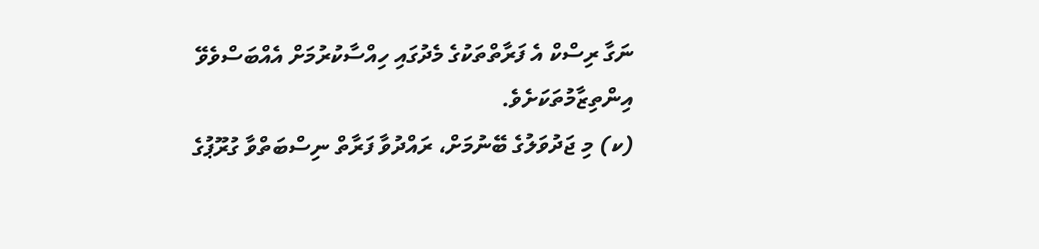ނަގާ ރިސްކް އެ ފަރާތްތަކުގެ މެދުގައި ހިއްސާކުރުމަށް އެއްބަސްވެވޭ އިންތިޒާމުތަކަށެވެ.
(ކ) މި ޖަދުވަލުގެ ބޭނުމަށް، ރައްދުވާ ފަރާތް ނިސްބަތްވާ ގުރޫޕުގެ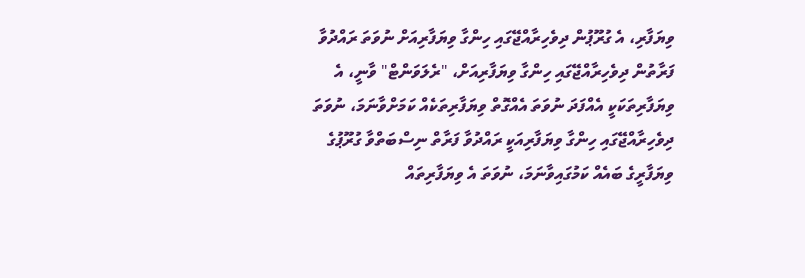ވިޔަފާރި، އެ ގުރޫޕުން ދިވެހިރާއްޖޭގައި ހިންގާ ވިޔަފާރިއަށް ނުވަތަ ރައްދުވާ ފަރާތުން ދިވެހިރާއްޖޭގައި ހިންގާ ވިޔަފާރިއަށް، "ރެލަވަންޓް" ވާނީ، އެ ވިޔަފާރިތަކަކީ އެއްފަދަ ނުވަތަ އެއްގޮތް ވިޔަފާރިތަކެއް ކަމަށްވާނަމަ، ނުވަތަ ދިވެހިރާއްޖޭގައި ހިންގާ ވިޔަފާރިއަކީ ރައްދުވާ ފަރާތް ނިސްބަތްވާ ގުރޫޕުގެ ވިޔަފާރީގެ ބައެއް ކަމުގައިވާނަމަ، ނުވަތަ އެ ވިޔަފާރިތައް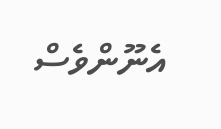އެނޫންވެސް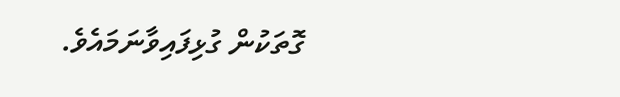ގޮތަކުން ގުޅިފައިވާނަމައެވެ.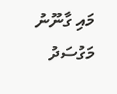މައި ގާނޫނު
މަގުސަދު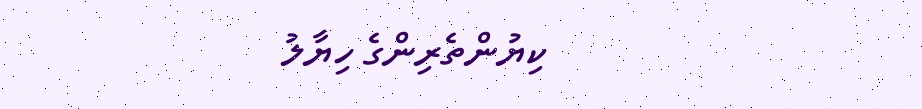ކިޔުންތެރިންގެ ހިޔާލު